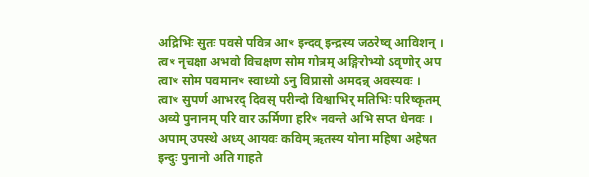अद्रिभिः सुतः पवसे पवित्र आꣳ इन्दव् इन्द्रस्य जठरेष्व् आविशन् । त्वꣳ नृचक्षा अभवो विचक्षण सोम गोत्रम् अङ्गिरोभ्यो ऽवृणोर् अप
त्वाꣳ सोम पवमानꣳ स्वाध्यो ऽनु विप्रासो अमदन्न् अवस्यवः । त्वाꣳ सुपर्ण आभरद् दिवस् परीन्दो विश्वाभिर् मतिभिः परिष्कृतम्
अव्ये पुनानम् परि वार ऊर्मिणा हरिꣳ नवन्ते अभि सप्त धेनवः । अपाम् उपस्थे अध्य् आयवः कविम् ऋतस्य योना महिषा अहेषत
इन्दुः पुनानो अति गाहते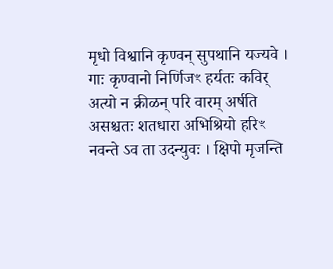मृधो विश्वानि कृण्वन् सुपथानि यज्यवे । गाः कृण्वानो निर्णिजꣳ हर्यतः कविर् अत्यो न क्रीळन् परि वारम् अर्षति
असश्चतः शतधारा अभिश्रियो हरिꣳ नवन्ते ऽव ता उदन्युवः । क्षिपो मृजन्ति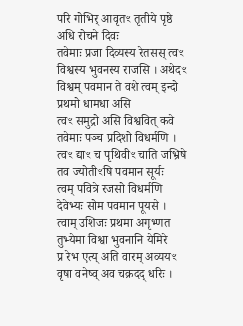परि गोभिर् आवृतꣳ तृतीये पृष्ठे अधि रोचने दिवः
तवेमाः प्रजा दिव्यस्य रेतसस् त्वꣳ विश्वस्य भुवनस्य राजसि । अथेदꣳ विश्वम् पवमान ते वशे त्वम् इन्दो प्रथमो धामधा असि
त्वꣳ समुद्रो असि विश्ववित् कवे तवेमाः पञ्च प्रदिशो विधर्मणि । त्वꣳ द्याꣳ च पृथिवीꣳ चाति जभ्रिषे तव ज्योतीꣳषि पवमान सूर्यः
त्वम् पवित्रे रजसो विधर्मणि देवेभ्यः सोम पवमान पूयसे । त्वाम् उशिजः प्रथमा अगृभ्णत तुभ्येमा विश्वा भुवनानि येमिरे
प्र रेभ एत्य् अति वारम् अव्ययꣳ वृषा वनेष्व् अव चक्रदद् धरिः ।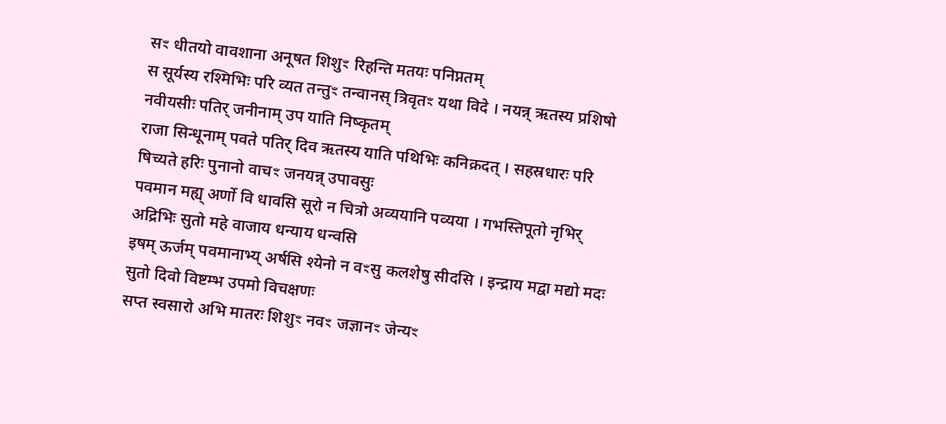सꣳ धीतयो वावशाना अनूषत शिशुꣳ रिहन्ति मतयः पनिप्नतम्
स सूर्यस्य रश्मिभिः परि व्यत तन्तुꣳ तन्वानस् त्रिवृतꣳ यथा विदे । नयन्न् ऋतस्य प्रशिषो नवीयसीः पतिर् जनीनाम् उप याति निष्कृतम्
राजा सिन्धूनाम् पवते पतिर् दिव ऋतस्य याति पथिभिः कनिक्रदत् । सहस्रधारः परि षिच्यते हरिः पुनानो वाचꣳ जनयन्न् उपावसुः
पवमान मह्य् अर्णो वि धावसि सूरो न चित्रो अव्ययानि पव्यया । गभस्तिपूतो नृभिर् अद्रिभिः सुतो महे वाजाय धन्याय धन्वसि
इषम् ऊर्जम् पवमानाभ्य् अर्षसि श्येनो न वꣳसु कलशेषु सीदसि । इन्द्राय मद्वा मद्यो मदः सुतो दिवो विष्टम्भ उपमो विचक्षणः
सप्त स्वसारो अभि मातरः शिशुꣳ नवꣳ जज्ञानꣳ जेन्यꣳ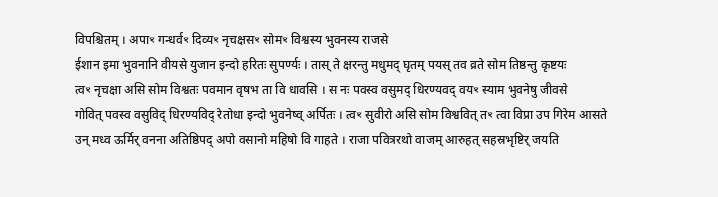विपश्चितम् । अपाꣳ गन्धर्वꣳ दिव्यꣳ नृचक्षसꣳ सोमꣳ विश्वस्य भुवनस्य राजसे
ईशान इमा भुवनानि वीयसे युजान इन्दो हरितः सुपर्ण्यः । तास् ते क्षरन्तु मधुमद् घृतम् पयस् तव व्रते सोम तिष्ठन्तु कृष्टयः
त्वꣳ नृचक्षा असि सोम विश्वतः पवमान वृषभ ता वि धावसि । स नः पवस्व वसुमद् धिरण्यवद् वयꣳ स्याम भुवनेषु जीवसे
गोवित् पवस्व वसुविद् धिरण्यविद् रेतोधा इन्दो भुवनेष्व् अर्पितः । त्वꣳ सुवीरो असि सोम विश्ववित् तꣳ त्वा विप्रा उप गिरेम आसते
उन् मध्व ऊर्मिर् वनना अतिष्ठिपद् अपो वसानो महिषो वि गाहते । राजा पवित्ररथो वाजम् आरुहत् सहस्रभृष्टिर् जयति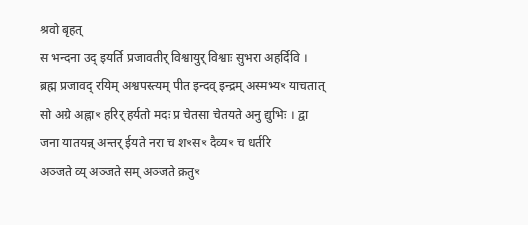श्रवो बृहत्
स भन्दना उद् इयर्ति प्रजावतीर् विश्वायुर् विश्वाः सुभरा अहर्दिवि । ब्रह्म प्रजावद् रयिम् अश्वपस्त्यम् पीत इन्दव् इन्द्रम् अस्मभ्यꣳ याचतात्
सो अग्रे अह्नाꣳ हरिर् हर्यतो मदः प्र चेतसा चेतयते अनु द्युभिः । द्वा जना यातयन्न् अन्तर् ईयते नरा च शꣳसꣳ दैव्यꣳ च धर्तरि
अञ्जते व्य् अञ्जते सम् अञ्जते क्रतुꣳ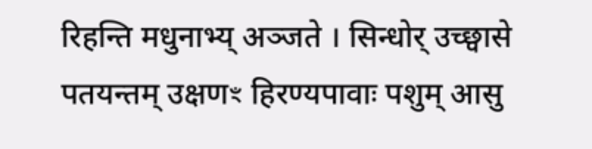रिहन्ति मधुनाभ्य् अञ्जते । सिन्धोर् उच्छ्वासे पतयन्तम् उक्षणꣳ हिरण्यपावाः पशुम् आसु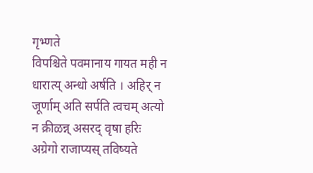गृभ्णते
विपश्चिते पवमानाय गायत मही न धारात्य् अन्धो अर्षति । अहिर् न जूर्णाम् अति सर्पति त्वचम् अत्यो न क्रीळन्न् असरद् वृषा हरिः
अग्रेगो राजाप्यस् तविष्यते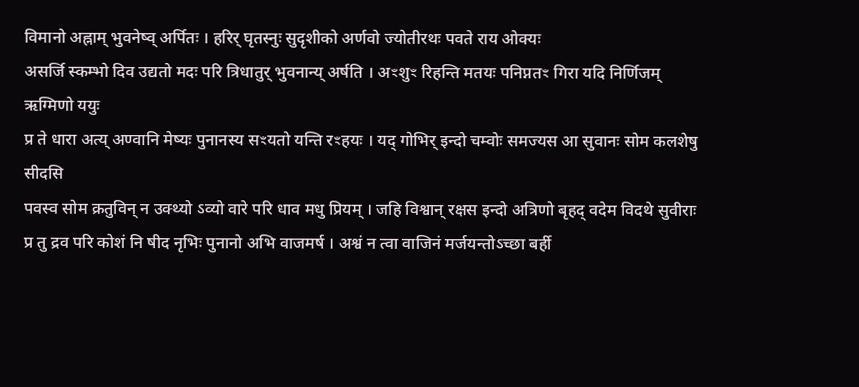विमानो अह्नाम् भुवनेष्व् अर्पितः । हरिर् घृतस्नुः सुदृशीको अर्णवो ज्योतीरथः पवते राय ओक्यः
असर्जि स्कम्भो दिव उद्यतो मदः परि त्रिधातुर् भुवनान्य् अर्षति । अꣳशुꣳ रिहन्ति मतयः पनिप्नतꣳ गिरा यदि निर्णिजम् ऋग्मिणो ययुः
प्र ते धारा अत्य् अण्वानि मेष्यः पुनानस्य सꣳयतो यन्ति रꣳहयः । यद् गोभिर् इन्दो चम्वोः समज्यस आ सुवानः सोम कलशेषु सीदसि
पवस्व सोम क्रतुविन् न उक्थ्यो ऽव्यो वारे परि धाव मधु प्रियम् । जहि विश्वान् रक्षस इन्दो अत्रिणो बृहद् वदेम विदथे सुवीराः
प्र तु द्रव परि कोशं नि षीद नृभिः पुनानो अभि वाजमर्ष । अश्वं न त्वा वाजिनं मर्जयन्तोऽच्छा बर्ही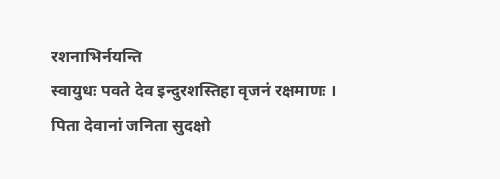रशनाभिर्नयन्ति
स्वायुधः पवते देव इन्दुरशस्तिहा वृजनं रक्षमाणः । पिता देवानां जनिता सुदक्षो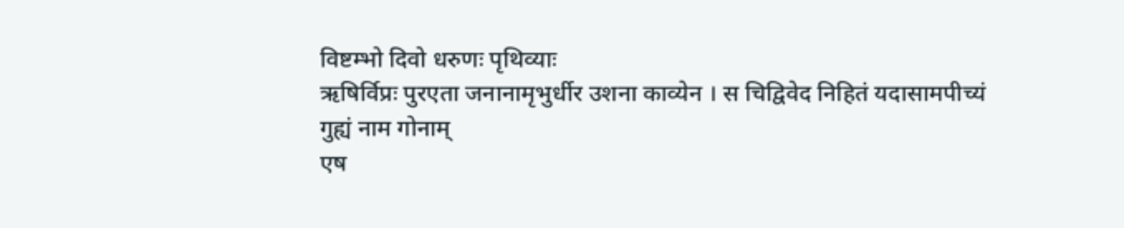विष्टम्भो दिवो धरुणः पृथिव्याः
ऋषिर्विप्रः पुरएता जनानामृभुर्धीर उशना काव्येन । स चिद्विवेद निहितं यदासामपीच्यं गुह्यं नाम गोनाम्
एष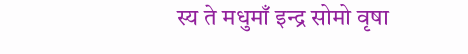स्य ते मधुमाँ इन्द्र सोमो वृषा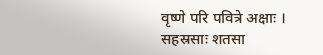वृष्णे परि पवित्रे अक्षाः । सहस्रसाः शतसा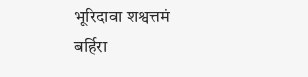भूरिदावा शश्वत्तमं बर्हिरा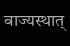वाज्यस्थात्